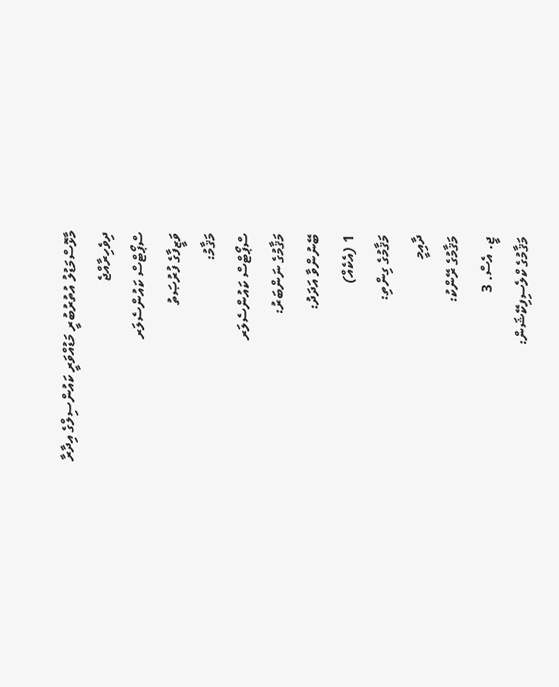މާޅޮސްމަޑުލު އުތުރުބުރީ މަޑުއްވަރީ ކައުންސިލްގެ އިދާރާ
ދިވެހިރާއްޖެ
ސްޕޯޓްސް ކައުންސެލަރ
ވަޒީފާގެ ފުރުޞަތު
މަޤާމު:
ސްޕޯޓްސް ކައުންސެލަރ
މަޤާމުގެ ނަންބަރު:
ބޭނުންވާ އަދަދު:
1 (އެކެއް)
މަޤާމުގެ ގިންތި:
ދާއިމީ
މަޤާމުގެ ރޭންކު:
ޖީ. އެސް. 3
މަޤާމުގެ ކްލެސިފިކޭޝަން: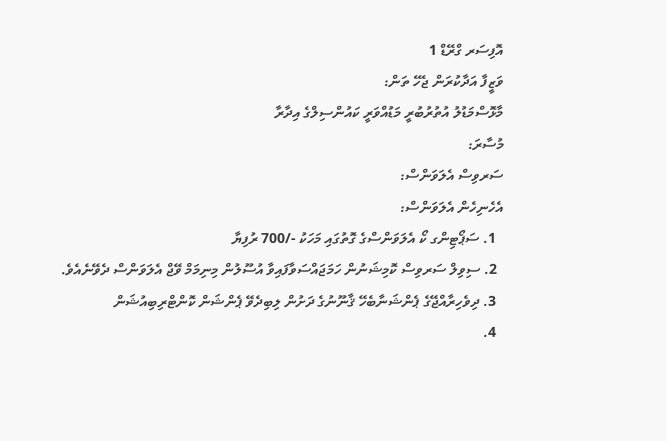އޮފިސަރ ގްރޭޑް 1
ވަޒީފާ އަދާކުރަން ޖެހޭ ތަން:
މާޅޮސްމަޑުލު އުތުރުބުރީ މަޑުއްވަރީ ކައުންސިލްގެ އިދާރާ
މުސާރަ:
ސަރވިސް އެލަވަންސް:
އެހެނިހެން އެލަވަންސް:
  1. ސަޕޯޓިންގ ކޯ އެލަވަންސްގެ ގޮތުގައި މަހަކު -/700 ރުފިޔާ
  2. ސިވިލް ސަރވިސް ކޮމިޝަނުން ހަމަޖައްސަވާފައިވާ އުސޫލުން މިނިމަމް ވޭޖް އެލަވަންސް ދެވޭނެއެވެ.
  3. ދިވެހިރާއްޖޭގެ ޕެންޝަނާބެހޭ ޤާނޫނުގެ ދަށުން ލިބިދެވޭ ޕެންޝަން ކޮންޓްރިބިއުޝަން
  4.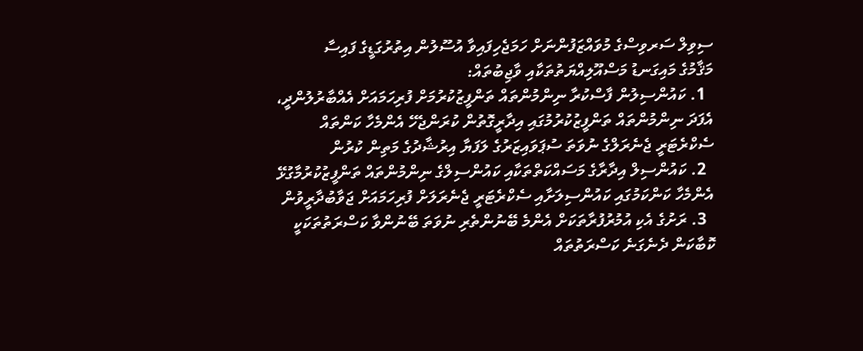ސިވިލް ސަރވިސްގެ މުވައްޒަފުންނަށް ހަމަޖެހިފައިވާ އުސޫލުން އިތުރުގަޑީގެ ފައިސާ
މަޤާމުގެ މައިގަނޑު މަސްއޫލިއްޔަތުތަކާއި ވާޖިބުތައް:
  1. ކައުންސިލުން ފާސްކުރާ ނިންމުންތައް ތަންފީޒުކުރުމަށް ފުރިހަމައަށް އެއްބާރުލުންދީ، އެފަދަ ނިންމުންތައް ތަންފީޒުކުރުމުގައި އިދާރީގޮތުން ކުރަންޖެހޭ އެންމެހާ ކަންތައް ސެކްރެޓަރީ ޖެނެރަލްގެ ނުވަތަ ސުޕަވައިޒަރުގެ ލަފަޔާ އިރުޝާދުގެ މަތިން ކުރުން
  2. ކައުންސިލް އިދާރާގެ މަސައްކަތްތަކާއި ކައުންސިލްގެ ނިންމުންތައް ތަންފީޒުކުރުމާގުޅޭ އެންމެހާ ކަންކަމުގައި ކައުންސިލަށާއި ސެކްރެޓަރީ ޖެނެރަލަށް ފުރިހަމައަށް ޖަވާބުދާރީވުން
  3. ރަށުގެ އެކި އުމުރުފުރާތަކަށް އެންމެ ބޭނުންތެރި ނުވަތަ ބޭނުންވާ ކަސްރަތުތަކަކީ ކޮބާކަން ދެނެގަނެ ކަސްރަތުތައް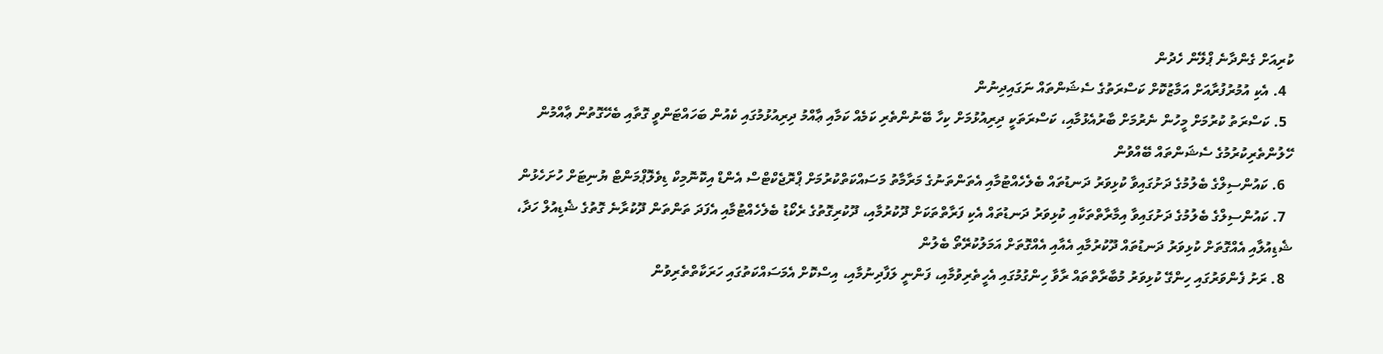ކުރިއަށް ގެންދާނެ ޕްލޭން ހެދުން
  4. އެކި އުމުރުފުރާއަށް އަމާޒުކޮށް ކަސްރަތުގެ ސެޝަންތައް ނަގައިދިނުން
  5. ކަސްރަތު ކުރުމަށް މީހުން ނެރުމަށް ބާރުއެޅުމާއި، ކަސްރަތަކީ ދިރިއުޅުމަށް ކިހާ ބޭނުންތެރި ކަމެއް ކަމާއި ޢާއްމު ދިރިއުޅުމުގައި ކެއުން ބަހައްޓަންވީ ގޮތާއި ބެހޭގޮތުން ޢާއްމުން ހޭލުންތެރިކުރުމުގެ ސެޝަންތައް ބޭއްވުން
  6. ކައުންސިލްގެ ބެލުމުގެ ދަށުގައިވާ ކުޅިވަރު ދަނޑުތައް ބެލެހެއްޓުމާއި އެތަންތަނުގެ މަރާމާތު މަސައްކަތްކުރުމަށް ޕްރޮޖެކްޓްސް އެންޑް އިކޮނޮމިކް ޑިވެލޮޕްމަންޓް ޔުނިޓަށް ހުށަހެޅުން
  7. ކައުންސިލްގެ ބެލުމުގެ ދަށުގައިވާ އިމާރާތްތަކާއި ކުޅިވަރު ދަނޑުތައް އެކި ފަރާތްތަކަށް ދޫކުރުމާއި، ދޫކުރިގޮތުގެ ރެކޯޑު ބެލެހެއްޓުމާއި އެފަދަ ތަންތަން ދޫކުރާނެ ގޮތުގެ ޝެޑިއުލް ހަދާ، ޝެޑިއުލާއި އެއްގޮތަށް ކުޅިވަރު ދަނޑުތައް ދޫކުރުމާއި އެއާއި އެއްގޮތަށް އަމަލުކުރޭތޯ ބެލުން
  8. ރަށު ފެންވަރުގައި ހިންގޭ ކުޅިވަރު މުބާރާތްތައް ރާވާ ހިންގުމުގައި އެހީތެރިވުމާއި، ފަންނީ ލަފާދިނުމާއި، އިސްކޮށް އެމަސައްކަތުގައި ހަރަކާތްތެރިވުން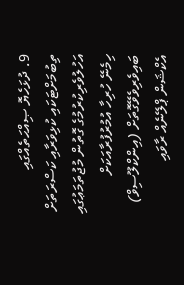9. ދުޅަހެޔޮ ޞިއްޙަތެއްގައި ތިބުމަށްޓަކައި ކުޅިވަރާއި ކަސްރަތަށް އަހުލުވެރިކުރުމުގެ ގޮތުން މުޖުތަމަޢުގައި ހިމެނޭ ހުރިހާ އުމުރުފުރާއަކަށް  ބައިވެރިވެވޭގޮތަށް (އިންކްލޫސިވް) އެކްޝަން ޕްލޭނެއް ރާވައި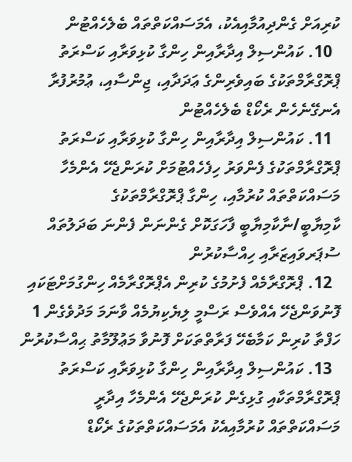ކުރިއަށް ގެންދިއުމާއިއެކު، އެމަސައްކަތްތައް ބެލެހެއްޓުން
  10. ކައުންސިލް އިދާރާއިން ހިންގާ ކުޅިވަރާއި ކަސްރަތު ޕްރޮގްރާމްތަކުގެ ބައިވެރިންގެ ޢަދަދާއި، ޖިންސާއި، ޢުމުރުފުރާ އެނގޭނެހެން ރެކޯޑް ބެލެހެއްޓުން
  11. ކައުންސިލް އިދާރާއިން ހިންގާ ކުޅިވަރާއި ކަސްރަތު ޕްރޮގްރާމްތަކުގެ ފެންވަރު ހިފެހެއްޓުމަށް ކުރަންޖެހޭ އެންމެހާ މަސައްކަތްތައް ކުރުމާއި، ހިންގާ ޕްރޮގްރާމްތަކުގެ ކާމިޔާބީ/ނާކާމިޔާބީ ފާހަގަކޮށް ގެންނަން ފެންނަ ބަދަލުތައް ސުޕަރވައިޒަރާއި ހިއްސާކުރުން
  12. ޕްރޮގްރާމެއް ފެށުމުގެ ކުރިން އެޕްރޮގްރާމެއް ހިންގުމަށްޓަކައި ފޮނުވަންޖެހޭ އެއްވެސް ރަސްމީ ލިޔެކިޔުމެއް ވާނަމަ މަދުވެގެން 1 ހަފްތާ ކުރިން ކަމާބެހޭ ފަރާތްތަކަށް ފޮނުވާ މަޢުލޫމާތު ޙިއްސާކުރުން
  13. ކައުންސިލް އިދާރާއިން ހިންގާ ކުޅިވަރާއި ކަސްރަތު ޕްރޮގްރާމްތަކާއި ގުޅިގެން ކުރަންޖެހޭ އެންމެހާ އިދާރީ މަސައްކަތްތައް ކުރުމާއިއެކު އެމަސައްކަތްތަކުގެ ރެކޯޑް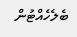ބެލެހެއްޓުން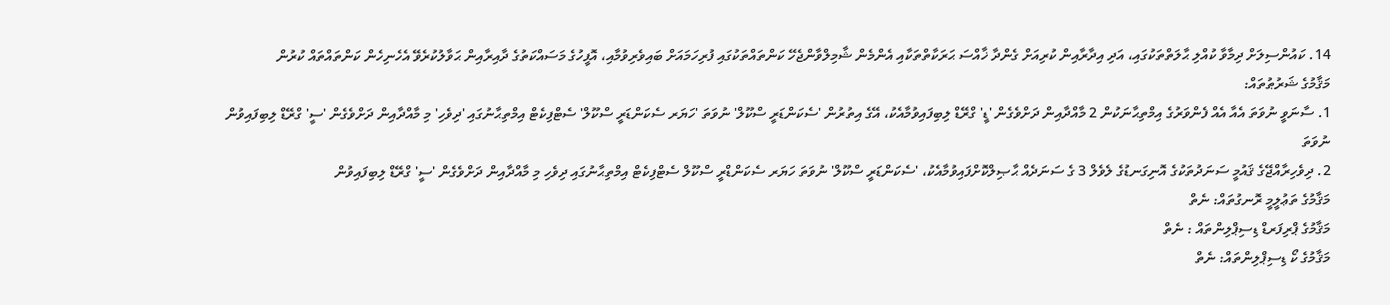14. ކައުންސިލަށް ދިމާވާ ކުއްލި ޙާލަތްތަކުގައި، އަދި އިދާރާއިން ކުރިއަށް ގެންދާ ޚާއްސަ ޙަރަކާތްތަކާއި އެންމެން ޝާމިލްވާންޖެހޭ ކަންތައްތަކުގައި ފުރިހަމައަށް ބައިވެރިވުމާއި، އޮފީހުގެ މަސައްކަތުގެ ދާއިރާއިން ޙަވާލުކުރެވޭ އެހެނިހެން ކަންތައްތައް ކުރުން
މަޤާމުގެ ޝަރުޠުތައް:
1. ސާނަވީ ނުވަތަ އެއާ އެއް ފެންވަރުގެ އިމްތިޙާނަކުން 2 މާއްދާއިން ދަށްވެގެން 'ޑީ' ގްރޭޑް ލިބިފައިވުމާއެކު، އޭގެ އިތުރުން 'ސެކަންޑަރީ ސްކޫލް' ނުވަތަ 'ހަޔަރ ސެކަންޑަރީ ސްކޫލް' ސެޓްފިކެޓް އިމްތިޙާނުގައި 'ދިވެހި' މި މާއްދާއިން ދަށްވެގެން 'ސީ' ގްރޭޑް ލިބިފައިވުން
ނުވަތަ
2. ދިވެހިރާއްޖޭގެ ޤައުމީ ސަނަދުތަކުގެ އޮނިގަނޑުގެ ލެވެލް 3 ގެ ސަނަދެއް ޙާޞިލްކޮށްފައިވުމާއެކު، 'ސެކަންޑަރީ ސްކޫލް' ނުވަތަ ހަޔަރ ސެކަންޑްރީ ސްކޫލް ސެޓްފިކެޓް އިމްތިޙާނުގައި ދިވެހި މި މާއްދާއިން ދަށްވެގެން 'ސީ' ގްރޭޑް ލިބިފައިވުން
މަޤާމުގެ ތަޢުލީމީ ރޮނގުތައް: ނެތް
މަޤާމުގެ ޕްރިފަރޑް ޑިސިޕްލިންތައް : ނެތް
މަޤާމުގެ ކޯ ޑިސިޕްލިންތައް: ނެތް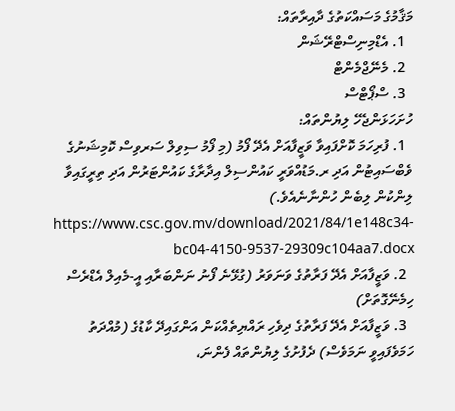މަޤާމުގެ މަސައްކަތުގެ ދާއިރާތައް:
  1. އެޑްމިނިސްޓްރޭޝަން
  2. މެނޭޖްމެންޓް
  3. ސްޕޯޓްސް
ހުށަހަޅަންޖެހޭ ލިޔުންތައް:
  1. ފުރިހަމަ ކޮށްފައިވާ ވަޒީފާއަށް އެދޭ ފޯމު (މި ފޯމު ސިވިލް ސަރވިސް ކޮމިޝަނުގެ ވެބްސައިޓުން އަދި ރ.މަޑުއްވަރީ ކައުންސިލް އިދާރާގެ ކައުންޓަރުން އަދި ތިރީގައިވާ ލިންކުން ލިބެން ހުންނާނެއެވެ.) https://www.csc.gov.mv/download/2021/84/1e148c34-bc04-4150-9537-29309c104aa7.docx
  2. ވަޒީފާއަށް އެދޭ ފަރާތުގެ ވަނަވަރު (ގުޅޭނެ ފޯނު ނަންބަރާއި އީ-މެއިލް އެޑްރެސް ހިމެނޭގޮތަށް)
  3. ވަޒީފާއަށް އެދޭ ފަރާތުގެ ދިވެހި ރައްޔިތެއްކަން އަންގައިދޭ ކާޑުގެ (މުއްދަތު ހަމަވެފައިވީ ނަމަވެސް) ދެފުށުގެ ލިޔުންތައް ފެންނަ،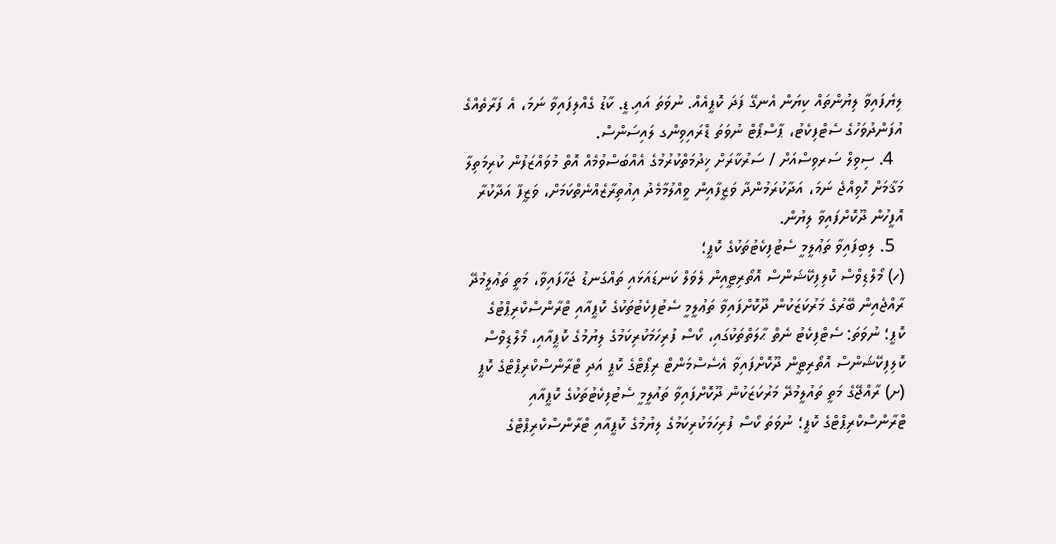ލިޔެފައިވާ ލިޔުންތައް ކިޔަން އެނގޭ ފަދަ ކޮޕީއެއް. ނުވަތަ އައި.ޑީ. ކާޑު ގެއްލިފައިވާ ނަމަ، އެ ފަރާތެއްގެ އުފަންދުވަހުގެ ސެޓްފިކެޓު، ޕާސްޕޯޓް ނުވަތަ ޑްރައިވިންގ ލައިސަންސް.
  4. ސިވިލް ސަރވިސްއަށް / ސަރުކާރަށް ޚިދުމަތްކުރުމުގެ އެއްބަސްވުމެއް އޮތް މުވައްޒަފުން ކުރިމަތިލާ މަޤާމަށް ހޮވިއްޖެ ނަމަ، އަދާކުރަމުންދާ ވަޒީފާއިން ވީއްލުމާމެދު އިއުތިރާޒެއްނެތްކަމަށް، ވަޒީފާ އަދާކުރާ އޮފީހުން ދޫކޮށްފައިވާ ލިޔުން.
  5. ލިބިފައިވާ ތަޢުލީމީ ސެޓުފިކެޓުތަކުގެ ކޮޕީ؛
(ހ) މޯލްޑިވްސް ކޮލިފިކޭޝަންސް އޮތޯރިޓީއިން ލެވަލް ކަނޑައަޅައި ތައްގަނޑު ޖަހާފައިވާ، މަތީ ތަޢުލީމުދޭ ރާއްޖެއިން ބޭރުގެ މަރުކަޒަކުން ދޫކޮށްފައިވާ ތަޢުލީމީ ސެޓުފިކެޓުތަކުގެ ކޮޕީއާއި ޓްރާންސްކްރިޕްޓުގެ ކޮޕީ؛ ނުވަތަ: ސެޓްފިކެޓު ނެތް ޙާލަތްތަކުގައި، ކޯސް ފުރިހަމަކުރިކަމުގެ ލިޔުމުގެ ކޮޕީއާއި، މޯލްޑިވްސް ކޮލިފިކޭޝަންސް އޮތޯރިޓީން ދޫކޮށްފައިވާ އެސެސްމަންޓް ރިޕޯޓްގެ ކޮޕީ އަދި ޓްރާންސްކްރިޕްޓްގެ ކޮޕީ
(ށ) ރާއްޖޭގެ މަތީ ތައުލީމުދޭ މަރުކަޒަކުން ދޫކޮށްފައިވާ ތައުލީމީ ސެޓުފިކެޓުތަކުގެ ކޮޕީއާއި ޓްރާންސްކްރިޕްޓްގެ ކޮޕީ؛ ނުވަތަ ކޯސް ފުރިހަމަކުރިކަމުގެ ލިޔުމުގެ ކޮޕީއާއި ޓްރާންސްކްރިޕްޓްގެ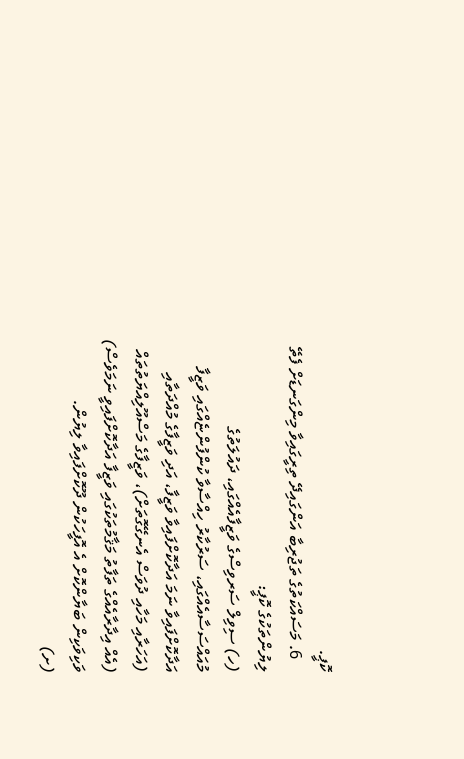ކޮޕީ.
   6. މަސައްކަތުގެ ތަޖުރިބާ އަންގައިދޭ ތިރީގައިވާ މިންގަނޑަށް ފެތޭ ލިޔުންތަކުގެ ކޮޕީ:
(ހ) ސިވިލް ސަރވިސްގެ ވަޒީފާއެއްގައި، ދައުލަތުގެ މުއައްސަސާއެއްގައި، ސަރުކާރު ހިއްސާވާ ކުންފުންޏެއްގައި ވަޒީފާ އަދާކޮށްފައިވާ ނަމަ އަދާކޮށްފައިވާ ވަޒީފާ، އަދި ވަޒީފާގެ މުއްދަތާއި (އަހަރާއި މަހާއި ދުވަސް އެނގޭގޮތަށް)، ވަޒީފާގެ މަސްއޫލިއްޔަތުތައް (އެއް އިދާރާއެއްގެ ތަފާތު މަޤާމުތަކުގައި ވަޒީފާ އަދާކޮށްފައިވީ ނަމަވެސް) ވަކިވަކިން ބަޔާންކޮށް އެ އޮފީހަކުން ދޫކޮށްފައިވާ ލިޔުން.
(ށ)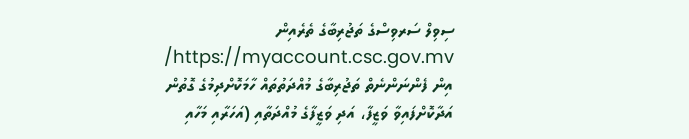ސިވިލް ސަރވިސްގެ ތަޖުރިބާގެ ތެރެއިން https://myaccount.csc.gov.mv/ އިން ފެންނަންނެތް ތަޖުރިބާގެ މުއްދަތުތައް ހާމަކޮށްދިމުގެ ގޮތުން އަދާކޮށްފައިވާ ވަޒީފާ، އަދި ވަޒީފާގެ މުއްދަތާއި (އަހަރާއި މަހާއި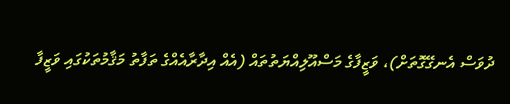ދުވަސް އެނގޭގޮތަށް)، ވަޒީފާގެ މަސްއޫލިއްޔަތުތައް (އެއް އިދާރާއެއްގެ ތަފާތު މަޤާމުތަކުގައި ވަޒީފާ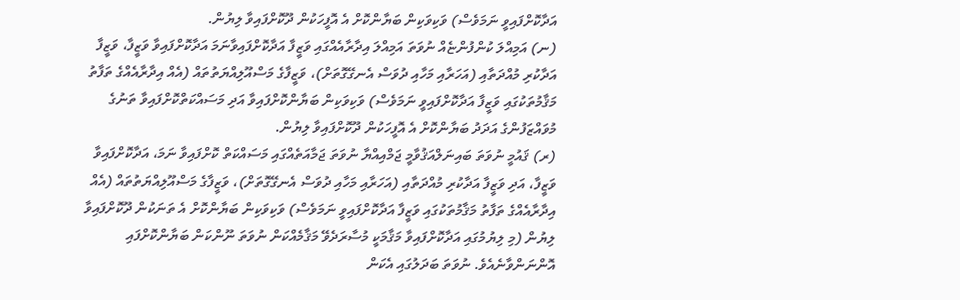އަދާކޮށްފައިވީ ނަމަވެސް) ވަކިވަކިން ބަޔާންކޮށް އެ އޮފީހަކުން ދޫކޮށްފައިވާ ލިޔުން.
(ނ) އަމިއްލަ ކުންފުންޏެއް ނުވަތަ އަމިއްލަ އިދާރާއެއްގައި ވަޒީފާ އަދާކޮށްފައިވާނަމަ އަދާކޮށްފައިވާ ވަޒީފާ، ވަޒީފާ އަދާކުރި މުއްދަތާއި (އަހަރާއި މަހާއި ދުވަސް އެނގޭގޮތަށް)، ވަޒީފާގެ މަސްއޫލިއްޔަތުތައް (އެއް އިދާރާއެއްގެ ތަފާތު މަޤާމުތަކުގައި ވަޒީފާ އަދާކޮށްފައިވީ ނަމަވެސް) ވަކިވަކިން ބަޔާންކޮށްފައިވާ އަދި މަސައްކަތްކޮށްފައިވާ ތަނުގެ މުވައްޒަފުންގެ އަދަދު ބަޔާންކޮށް އެ އޮފީހަކުން ދޫކޮށްފައިވާ ލިޔުން.
(ރ) ޤައުމީ ނުވަތަ ބައިނަލްއަޤުވާމީ ޖަމްއިއްޔާ ނުވަތަ ޖަމާއަތެއްގައި މަސައްކަތް ކޮށްފައިވާ ނަމަ، އަދާކޮށްފައިވާ ވަޒީފާ، އަދި ވަޒީފާ އަދާކުރި މުއްދަތާއި (އަހަރާއި މަހާއި ދުވަސް އެނގޭގޮތަށް)، ވަޒީފާގެ މަސްއޫލިއްޔަތުތައް (އެއް އިދާރާއެއްގެ ތަފާތު މަޤާމުތަކުގައި ވަޒީފާ އަދާކޮށްފައިވީ ނަމަވެސް) ވަކިވަކިން ބަޔާންކޮށް އެ ތަނަކުން ދޫކޮށްފައިވާ ލިޔުން (މި ލިޔުމުގައި އަދާކޮށްފައިވާ މަޤާމަކީ މުސާރަދެވޭ މަޤާމެއްކަން ނުވަތަ ނޫންކަން ބަޔާންކޮށްފައި އޮންނަންވާނެއެވެ. ނުވަތަ ބަދަލުގައި އެކަން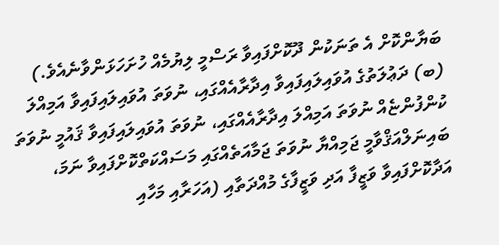ބަޔާންކޮށް އެ ތަނަކުން ދޫކޮށްފައިވާ ރަސްމީ ލިޔުމެއް ހުށަހަޅަންވާނެއެވެ.)
(ބ) ދަޢުލަތުގެ އުވައިލައިފައިވާ އިދާރާއެއްގައި، ނުވަތަ އުވައިލައިފައިވާ އަމިއްލަ ކުންފުންޏެއް ނުވަތަ އަމިއްލަ އިދާރާއެއްގައި، ނުވަތަ އުވައިލައިފައިވާ ޤައުމީ ނުވަތަ ބައިނަލްއަޤްވާމީ ޖަމިއްޔާ ނުވަތަ ޖަމާއަތެއްގައި މަސައްކަތްކޮށްފައިވާ ނަމަ، އަދާކޮށްފައިވާ ވަޒީފާ އަދި ވަޒީފާގެ މުއްދަތާއި (އަހަރާއި މަހާއި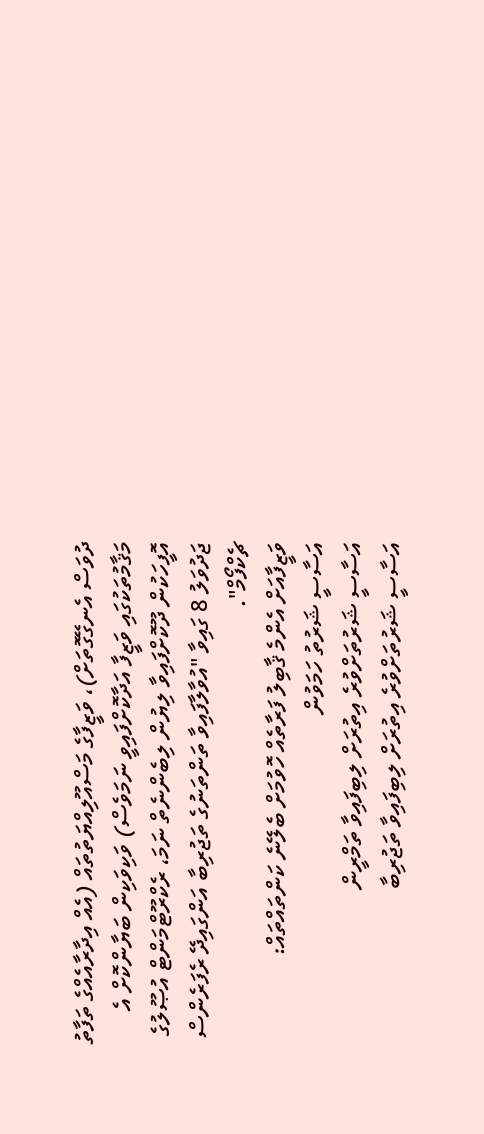ދުވަސް އެނގޭގޮތަށް)، ވަޒީފާގެ މަސްއޫލިއްޔަތުތައް (އެއް އިދާރާއެއްގެ ތަފާތު މަޤާމުތަކުގައި ވަޒީފާ އަދާކޮށްފައިވީ ނަމަވެސް) ވަކިވަކިން ބަޔާންކޮށް އެ އޮފީހަކުން ދޫކޮށްފައިވާ ލިޔުން ލިބެންނެތް ނަމަ، ރެކްރޫޓްމަންޓް އުޞޫލުގެ ޖަދުވަލު 8 ގައިވާ "އުވާލާފައިވާ ތަންތަނުގެ ތަޖުރިބާ އަންގައިދޭ ރެފަރެންސް ޗެކްފޯމް".
ވަޒީފާއަށް އެންމެ ޤާބިލު ފަރާތެއް ހޮވުމަށް ބެލޭނެ ކަންތައްތައް:
އަސާސީ ޝަރުތު ހަމަވުން
އަސާސީ ޝަރުތަށްވުރެ އިތުރަށް ލިބިފައިވާ ތަމްރީން
އަސާސީ ޝަރުތަށްވުރެ އިތުރަށް ލިބިފައިވާ ތަޖުރިބާ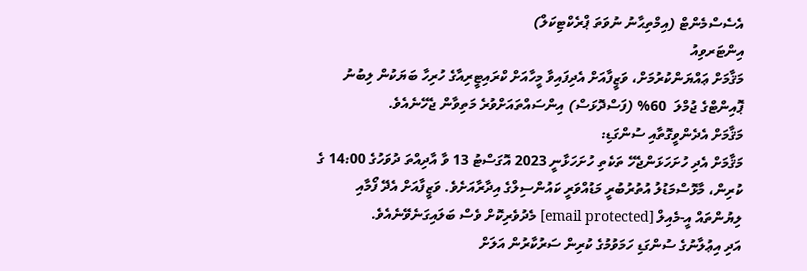އެސެސްމެންޓް (އިމްތިޙާނު ނުވަތަ ޕްރެކްޓިކަލް)
އިންޓަރވިއު
މަޤާމަށް ޢައްޔަންކުރުމަށް، ވަޒީފާއަށް އެދިފައިވާ މީހާއަށް ކްރައިޓީރިއާގެ ހުރިހާ ބަޔަކުން ލިބުނު ޕޮއިންޓްގެ ޖުމްލަ  60% (ފަސްދޮޅަސް) އިންސައްތައަށްވުރެ މަތިވާން ޖެހޭނެއެވެ.
މަޤާމަށް އެދެންވީގޮތާއި ސުންގަޑި:
މަޤާމަށް އެދި ހުށަހަޅަންޖެހޭ ތަކެތި ހުށަހަޅާނީ 2023 އޮގަސްޓު 13 ވާ އާދިއްތަ ދުވަހުގެ 14:00 ގެ ކުރިން، މާޅޮސްމަޑުލު އުތުރުބުރީ މަޑުއްވަރީ ކައުންސިލްގެ އިދާރާއަށެވެ. ވަޒީފާއަށް އެދޭ ފޯމާއި ލިޔުންތައް އީ-މެއިލް [email protected] މެދުވެރިކޮށް ވެސް ބަލައިގަނެވޭނެއެވެ.
އަދި އިޢުލާނުގެ ސުންގަޑި ހަމަވުމުގެ ކުރިން ސަރުކާރުން އަލަށް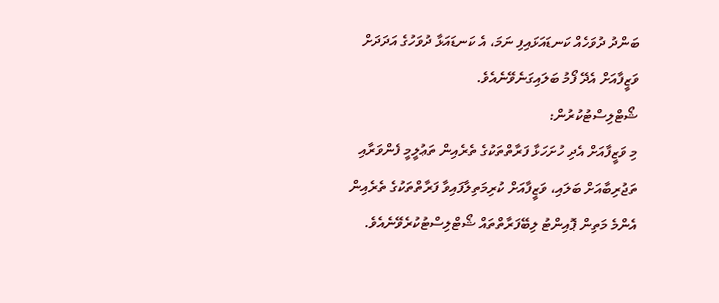ބަންދު ދުވަހެއް ކަނޑައަޅައިފި ނަމަ، އެ ކަނޑައަޅާ ދުވަހުގެ އަދަދަށް ވަޒީފާއަށް އެދޭ ފޯމު ބަލައިގަނެވޭނެއެވެ.
ޝޯޓްލިސްޓުކުރުން:
މި ވަޒީފާއަށް އެދި ހުށަހަޅާ ފަރާތްތަކުގެ ތެރެއިން ތަޢުލީމީ ފެންވަރާއި ތަޖުރިބާއަށް ބަލައި، ވަޒީފާއަށް ކުރިމަތިލާފައިވާ ފަރާތްތަކުގެ ތެރެއިން އެންމެ މަތިން ޕޮއިންޓު ލިބޭފަރާތްތައް ޝޯޓްލިސްޓުކުރެވޭނެއެވެ.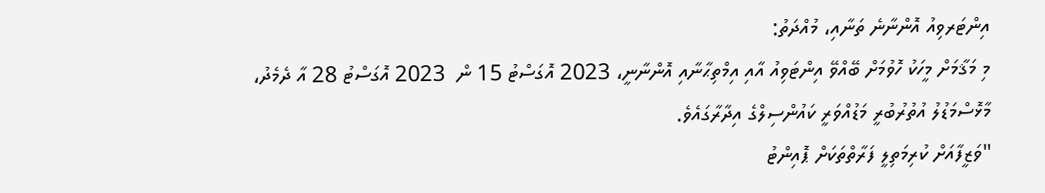އިންޓަރވިއު އޮންނާނެ ތަނާއި، މުއްދަތު:
މި މަޤާމަށް މީހަކު ހޮވުމަށް ބޭއްވޭ އިންޓަވިއު އާއި އިމްތިޙާނާއި އޮންނާނީ، 2023 އޮގަސްޓު 15 ން  2023 އޮގަސްޓު 28 އާ ދެމެދު، މާޅޮސްމަޑުލު އުތުރުބުރީ މަޑުއްވަރީ ކައުންސިލްގެ އިދާރާގައެވެ.
"ވަޒީފާއަށް ކުރިމަތިލީ ފަރާތްތަކަށް ޕޮއިންޓު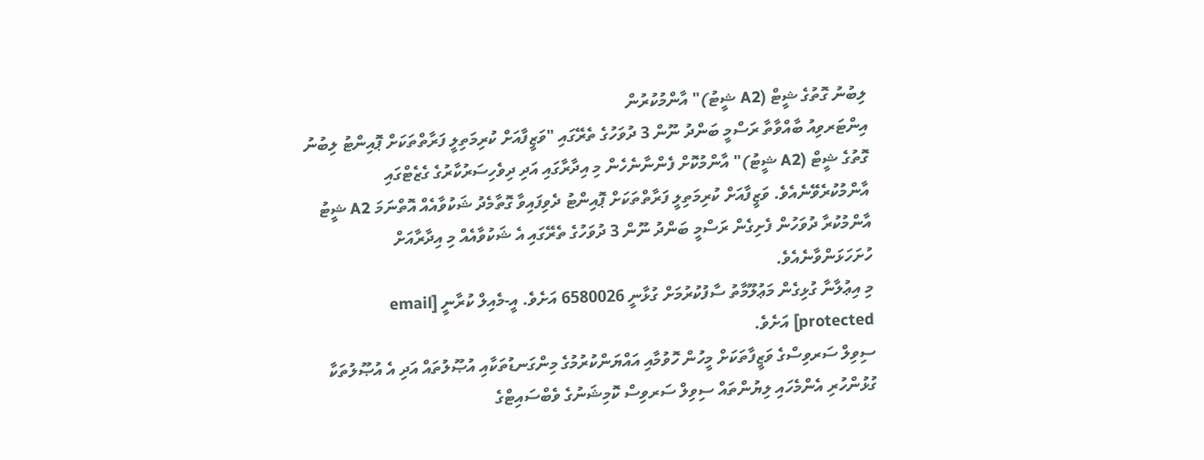ލިބުނު ގޮތުގެ ޝީޓް (A2 ޝީޓު)" އާންމުކުރުން
އިންޓަރވިއު ބާއްވާތާ ރަސްމީ ބަންދު ނޫން 3 ދުވަހުގެ ތެރޭގައި "ވަޒީފާއަށް ކުރިމަތިލީ ފަރާތްތަކަށް ޕޮއިންޓު ލިބުނު ގޮތުގެ ޝީޓް (A2 ޝީޓު)" އާންމުކޮށް ފެންނާނެހެން މި އިދާރާގައި އަދި ދިވެހިސަރުކާރުގެ ގެޒެޓްގައި އާންމުކުރެވޭނެއެވެ. ވަޒީފާއަށް ކުރިމަތިލީ ފަރާތްތަކަށް ޕޮއިންޓު ދެވިފައިވާ ގޮތާމެދު ޝަކުވާއެއް އޮތްނަމަ A2 ޝީޓު އާންމުކުރާ ދުވަހުން ފެށިގެން ރަސްމީ ބަންދު ނޫން 3 ދުވަހުގެ ތެރޭގައި އެ ޝަކުވާއެއް މި އިދާރާއަށް ހުށަހަޅަންވާނެއެވެ.
މި އިޢުލާނާ ގުޅިގެން މަޢުލޫމާތު ސާފުކުރުމަށް ގުޅާނީ 6580026 އަށެވެ. އީ-މެއިލް ކުރާނީ [email protected] އަށެވެ.
ސިވިލް ސަރވިސްގެ ވަޒީފާތަކަށް މީހުން ހޮވުމާއި އައްޔަންކުރުމުގެ މިންގަނޑުތަކާއި އުޞޫލުތައް އަދި އެ އުޞޫލުތަކާ ގުޅުންހުރި އެންމެހައި ލިޔުންތައް ސިވިލް ސަރވިސް ކޮމިޝަނުގެ ވެބްސައިޓްގެ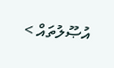އުޞޫލުތައް >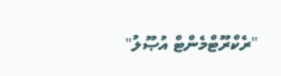"ރެކްރޫޓްމެންޓް އުޞޫލު"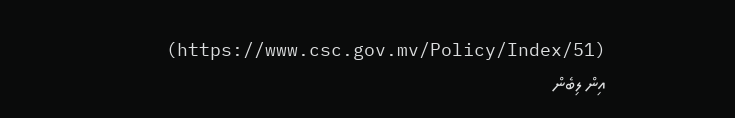(https://www.csc.gov.mv/Policy/Index/51) އިން ލިބެން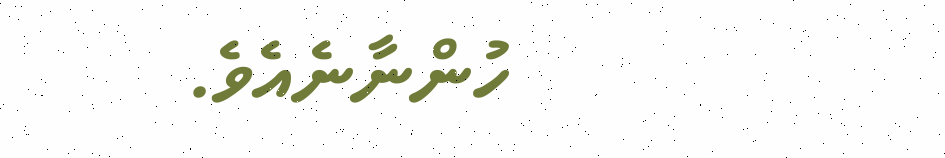ހުންނާނެއެވެ.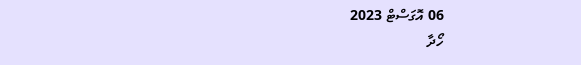06 އޮގަސްޓް 2023
ހޯދާ